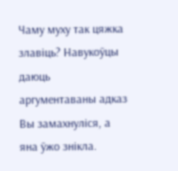Чаму муху так цяжка злавіць? Навукоўцы даюць аргументаваны адказ
Вы замахнуліся, а яна ўжо знікла.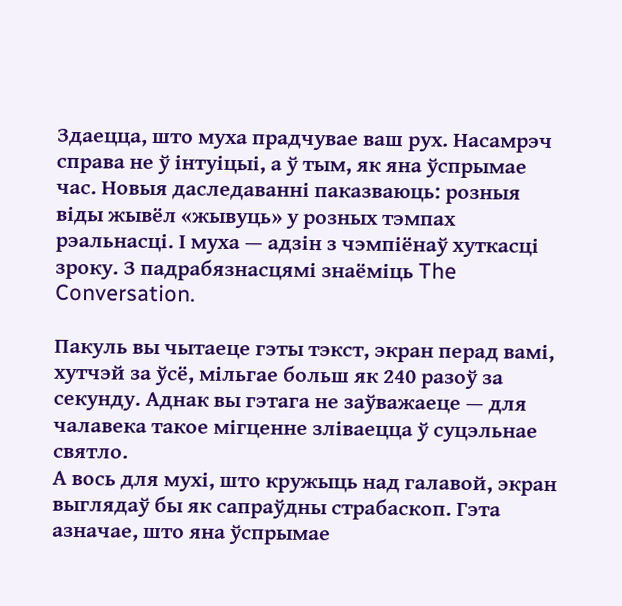Здаецца, што муха прадчувае ваш рух. Насамрэч справа не ў інтуіцыі, а ў тым, як яна ўспрымае час. Новыя даследаванні паказваюць: розныя віды жывёл «жывуць» у розных тэмпах рэальнасці. І муха — адзін з чэмпіёнаў хуткасці зроку. З падрабязнасцямі знаёміць The Conversation.

Пакуль вы чытаеце гэты тэкст, экран перад вамі, хутчэй за ўсё, мільгае больш як 240 разоў за секунду. Аднак вы гэтага не заўважаеце — для чалавека такое мігценне зліваецца ў суцэльнае святло.
А вось для мухі, што кружыць над галавой, экран выглядаў бы як сапраўдны страбаскоп. Гэта азначае, што яна ўспрымае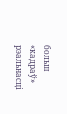больш «кадраў» рэальнасці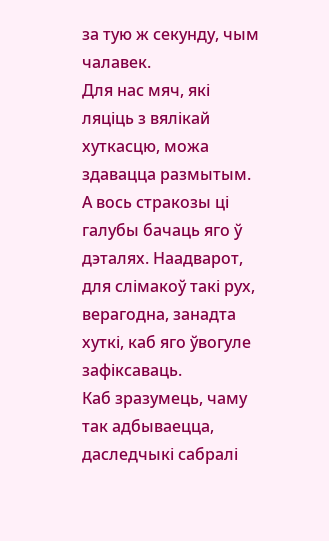за тую ж секунду, чым чалавек.
Для нас мяч, які ляціць з вялікай хуткасцю, можа здавацца размытым. А вось стракозы ці галубы бачаць яго ў дэталях. Наадварот, для слімакоў такі рух, верагодна, занадта хуткі, каб яго ўвогуле зафіксаваць.
Каб зразумець, чаму так адбываецца, даследчыкі сабралі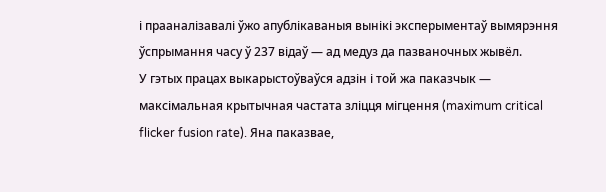і прааналізавалі ўжо апублікаваныя вынікі эксперыментаў вымярэння ўспрымання часу ў 237 відаў — ад медуз да пазваночных жывёл.
У гэтых працах выкарыстоўваўся адзін і той жа паказчык — максімальная крытычная частата зліцця мігцення (maximum critical flicker fusion rate). Яна паказвае,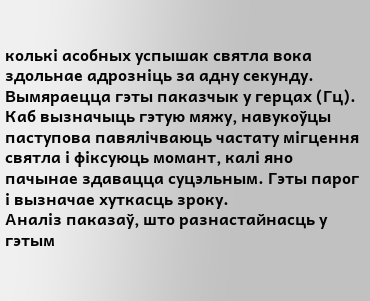колькі асобных успышак святла вока здольнае адрозніць за адну секунду. Вымяраецца гэты паказчык у герцах (Гц).
Каб вызначыць гэтую мяжу, навукоўцы паступова павялічваюць частату мігцення святла і фіксуюць момант, калі яно пачынае здавацца суцэльным. Гэты парог і вызначае хуткасць зроку.
Аналіз паказаў, што разнастайнасць у гэтым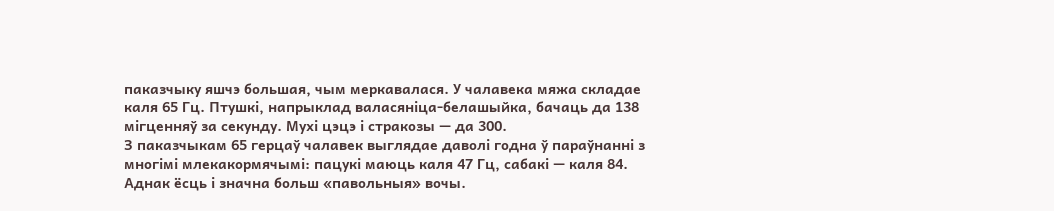паказчыку яшчэ большая, чым меркавалася. У чалавека мяжа складае каля 65 Гц. Птушкі, напрыклад валасяніца-белашыйка, бачаць да 138 мігценняў за секунду. Мухі цэцэ і стракозы — да 300.
З паказчыкам 65 герцаў чалавек выглядае даволі годна ў параўнанні з многімі млекакормячымі: пацукі маюць каля 47 Гц, сабакі — каля 84. Аднак ёсць і значна больш «павольныя» вочы.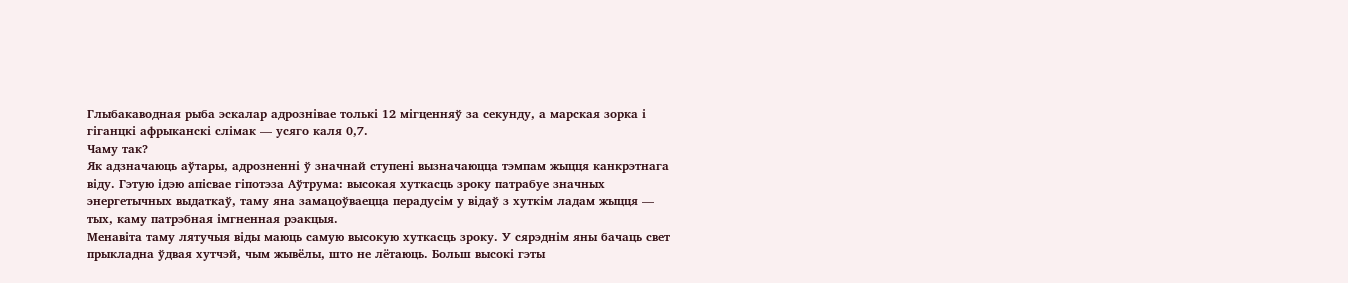Глыбакаводная рыба эскалар адрознівае толькі 12 мігценняў за секунду, а марская зорка і гіганцкі афрыканскі слімак — усяго каля 0,7.
Чаму так?
Як адзначаюць аўтары, адрозненні ў значнай ступені вызначаюцца тэмпам жыцця канкрэтнага віду. Гэтую ідэю апісвае гіпотэза Аўтрума: высокая хуткасць зроку патрабуе значных энергетычных выдаткаў, таму яна замацоўваецца перадусім у відаў з хуткім ладам жыцця — тых, каму патрэбная імгненная рэакцыя.
Менавіта таму лятучыя віды маюць самую высокую хуткасць зроку. У сярэднім яны бачаць свет прыкладна ўдвая хутчэй, чым жывёлы, што не лётаюць. Больш высокі гэты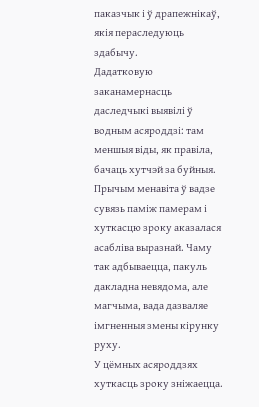паказчык і ў драпежнікаў, якія пераследуюць здабычу.
Дадатковую заканамернасць даследчыкі выявілі ў водным асяроддзі: там меншыя віды, як правіла, бачаць хутчэй за буйныя. Прычым менавіта ў вадзе сувязь паміж памерам і хуткасцю зроку аказалася асабліва выразнай. Чаму так адбываецца, пакуль дакладна невядома, але магчыма, вада дазваляе імгненныя змены кірунку руху.
У цёмных асяроддзях хуткасць зроку зніжаецца.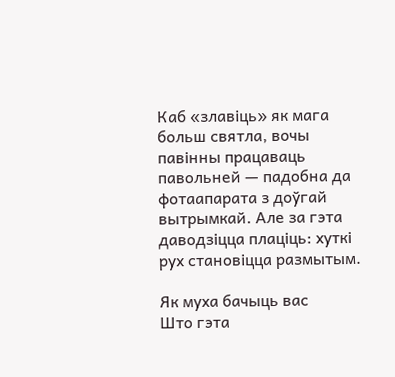Каб «злавіць» як мага больш святла, вочы павінны працаваць павольней — падобна да фотаапарата з доўгай вытрымкай. Але за гэта даводзіцца плаціць: хуткі рух становіцца размытым.

Як муха бачыць вас
Што гэта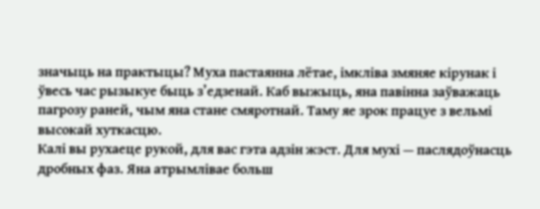значыць на практыцы? Муха пастаянна лётае, імкліва змяняе кірунак і ўвесь час рызыкуе быць з’едзенай. Каб выжыць, яна павінна заўважаць пагрозу раней, чым яна стане смяротнай. Таму яе зрок працуе з вельмі высокай хуткасцю.
Калі вы рухаеце рукой, для вас гэта адзін жэст. Для мухі — паслядоўнасць дробных фаз. Яна атрымлівае больш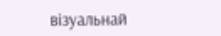візуальнай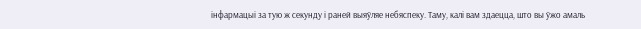інфармацыі за тую ж секунду і раней выяўляе небяспеку. Таму, калі вам здаецца, што вы ўжо амаль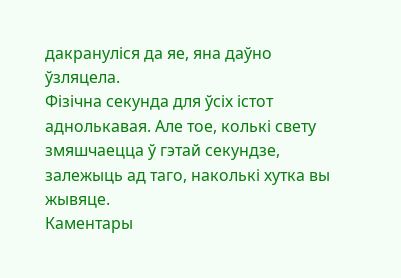дакрануліся да яе, яна даўно ўзляцела.
Фізічна секунда для ўсіх істот аднолькавая. Але тое, колькі свету змяшчаецца ў гэтай секундзе, залежыць ад таго, наколькі хутка вы жывяце.
Каментары